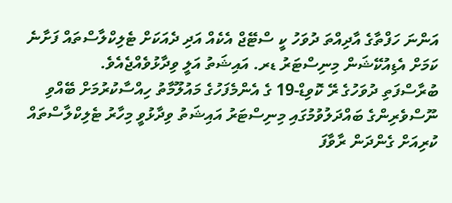އަންނަ ހަފްތާގެ އާދިއްތަ ދުވަހު ކީ ސްޓޭޖް އެކެއް އަދި ދެއަކަށް ޓެލިކްލާސްތައް ފަށާނެ ކަމަށް އެޑިއުކޭޝަން މިނިސްޓަރު ޑރ. އައިޝަތު އަލީ ވިދާޅުވެއްޖެއެވެ.
ބުރާސްފަތި ދުވަހުގެ ރޭ ކޮވިޑް-19 ގެ އެންމެފަހުގެ މައުލޫމާތު ހިއްސާކުރުމަށް ބޭއްވި ނޫސްވެރިންގެ ބައްދަލުވުމުގައި މިނިސްޓަރު އައިޝަތު ވިދާޅުވީ މިހާރު ޓެލިކްލާސްތައް ކުރިއަށް ގެންދަން ރާވާފަ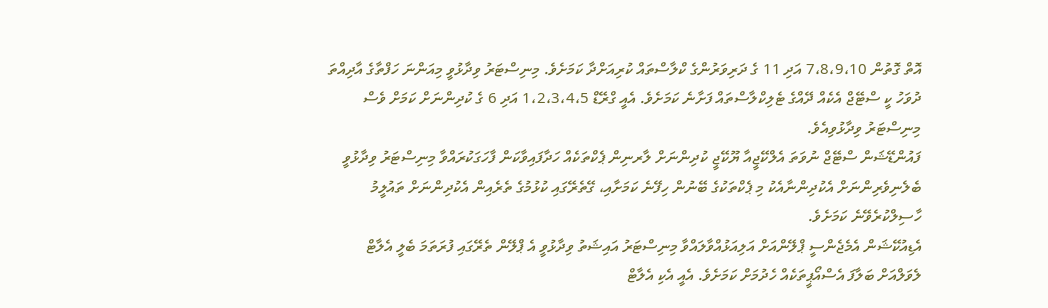އޮތް ގޮތުން 7،8،9،10 އަދި 11 ގެ ދަރިވަރުންގެ ކްލާސްތައް ކުރިއަށްދާ ކަމަށެވެ. މިނިސްޓަރު ވިދާޅުވީ މިއަންނަ ހަފްތާގެ އާދިއްތަ ދުވަހު ކީ ސްޓޭޖް އެކެއް ދޭއްގެ ޓެލިކްލާސްތައް ފަށާނެ ކަމަށެވެ. އެއީ ގްރޭޑް 1،2،3،4،5 އަދި 6 ގެ ކުދިންނަށް ކަމަށް ވެސް މިނިސްޓަރު ވިދާޅުވިއެވެ.
ފައުންޑޭޝަން ސްޓޭޖް ނުވަތަ އެލްކޭޖީއާ ޔޫކޭޖީ ކުދިންނަށް ލާރނިން ޕެކްތަކެއް ހަދާފައިވާކަން ފާހަގަކުރައްވާ މިނިސްޓަރު ވިދާޅުވީ ބެލެނިވެރިންނަށް އެކުދިންނާއެކު މި ޕެކްތަކުގެ ބޭނުން ހިފޭނެ ކަމަށާއި، ގޭތެރޭގައި ކުޅުމުގެ ތެރެއިން އެކުދިންނަށް ތައުލީމު ހާސިލްކުރެވޭނެ ކަމަށެވެ.
އެޑިއުކޭޝަން އެމެޖެންސީ ޕްލޭންއަށް އަލިއަޅުއްވާލައްވާ މިނިސްޓަރު އައިޝަތު ވިދާޅުވީ އެ ޕްލޭން ތެރޭގައި ފުރަތަމަ ބެލީ އެލާޓް ލެވަލްއަށް ބަލާފަ އެސްއޯޕީތަކެއް ހެދުމަށް ކަމަށެވެ. އެއީ އެކި އެލާޓް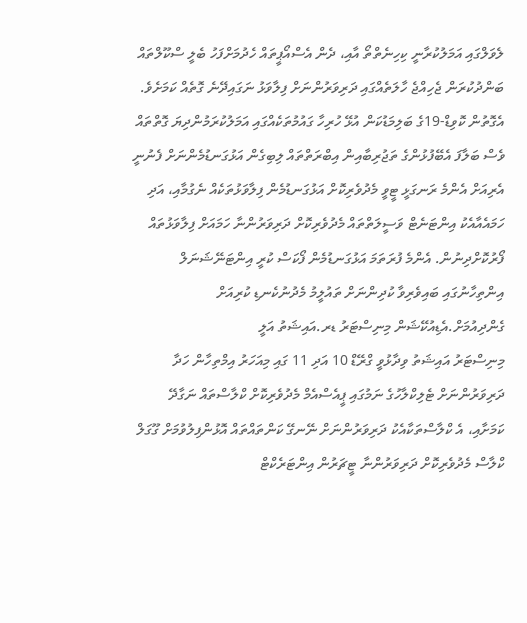ލެވަލްގައި އަމަލުކުރާނީ ކިހިނެތްތޯ އާއި، ދެން އެސްއޯޕީތައް ހެދުމަށްފަހު ބެލީ ސްކޫލްތައް ބަންދުކުރަން ޖެހިއްޖެ ހާލަތެއްގައި ދަރިވަރުންނަށް ފިލާވަޅު ނަގައިދޭނެ ގޮތެއް ކަމަށެވެ.
އެގޮތުން ކޮވިޑް-19ގެ ބަލިމަޑުކަން އުޅޭ ހުރިހާ ގައުމުތަކެއްގައި އަމަލުކުރަމުންދިޔަ ގޮތްތައް ވެސް ބަލާފަ އެބޭފުޅުންގެ ތަޖުރިބާއިން އިބްރަތްތައް ލިބިގެން އަޅުގަނޑުމެންނަށް ފެނުނީ އެރިއަށް އެންމެ ރަނގަޅީ ޓީވީ މެދުވެރިކޮށް އަޅުގަނޑުމެން ފިލާވަޅުތަކެއް ނެގުމާއި، އަދި ހަމައެއާއެކު އިންޓަނެޓް ވަސީލަތްތައް މެދުވެރިކޮށް ދަރިވަރުންނާ ހަމައަށް ފިލާވަޅުތައް ފޯރުކޮށްދިނުން. އެންމެ ފުރަތަމަ އަޅުގަނޑުމެން ފޯކަސް ކުރީ އިންޓަނޭޝަނަލް އިންތިހާނުގައި ބައިވެރިވާ ކުދިންނަށް ތައުލީމު މެދުނުކެނޑި ކުރިއަށް ގެންދިއުމަށް.އެޑިއުކޭޝަން މިނިސްޓަރު ޑރ.އައިޝަތު އަލީ
މިނިސްޓަރު އައިޝަތު ވިދާޅުވީ ގްރޭޑް 10 އަދި 11 ގައި މިއަހަރު އިމްތިހާން ހަދާ ދަރިވަރުންނަށް ޓެލިކްލާހުގެ ނަމުގައި ޕީއެސްއެމް މެދުވެރިކޮށް ކްލާސްތައް ނަގާދޭ ކަމަށާއި، އެ ކްލާސްތަކާއެކު ދަރިވަރުންނަށް ނޭނގޭ ކަންތައްތައް އޮޅުންފިލުވުމަށް ގޫގަލް ކްލާސް މެދުވެރިކޮށް ދަރިވަރުންނާ ޓީޗަރުން އިންޓަރެކްޓް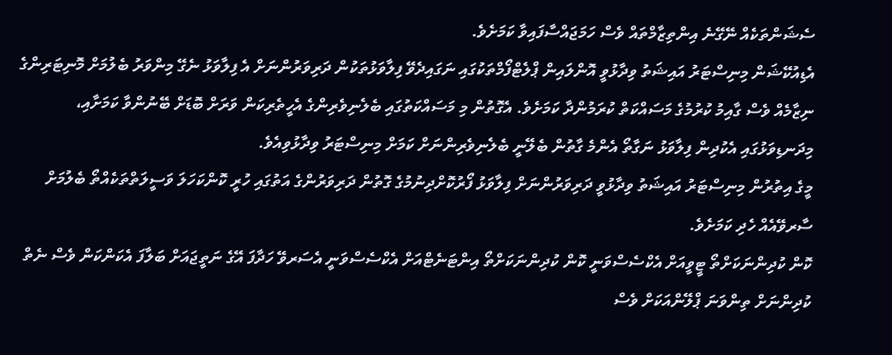ސެޝަންތަކެއް ނޭގޭނެ އިންތިޒާމްތައް ވެސް ހަމަޖައްސާފައިވާ ކަމަށެވެ.
އެޑިއުކޭޝަން މިނިސްޓަރު އައިޝަތު ވިދާޅުވީ އޮންލައިން ޕްލެޓްފޯމްތަކުގައި ނަގައިދެވޭ ފިލާވަޅުތަކުން ދަރިވަރުންނަށް އެ ފިލާވަޅު ނެގޭ މިންވަރު ބެލުމަށް މޮނިޓަރިންގެ ނިޒާމެއް ވެސް ގާއިމު ކުރުމުގެ މަސައްކަތް ކުރަމުންދާ ކަމަށެވެ. އެގޮތުން މި މަސައްކަތުގައި ބެލެނިވެރިންގެ އެހީތެރިކަން ވަރަށް ބޮޑަށް ބޭނުންވާ ކަމަށާއި، މިދަނޑިވަޅުގައި އެކުދިން ފިލާވަޅު ނަގާތޯ އެންމެ ގާތުން ބެލޭނީ ބެލެނިވެރިންނަށް ކަމަށް މިނިސްޓަރު ވިދާޅުވިއެވެ.
މީގެ އިތުރުން މިނިސްޓަރު އައިޝަތު ވިދާޅުވީ ދަރިވަރުންނަށް ފިލާވަޅު ފޯރުކޮށްދިނުމުގެ ގޮތުން ދަރިވަރުންގެ އަތުގައި ހުރީ ކޮންކަހަލަ ވަސީލަތްތަކެއްތޯ ބެލުމަށް ސާރވޭއެއް ހެދި ކަމަށެވެ.
ކޮން ކުދިންނަކަށްތޯ ޓީވީއަށް އެކްސެސްވަނީ ކޮން ކުދިންނަކަށްތޯ އިންޓަނެޓްއަށް އެކްސެސްވަނީ އެސަރވޭ ހަދާފަ އޭގެ ނަތީޖައަށް ބަލާފަ އެކަންކަން ވެސް ނެތް ކުދިންނަށް ތިންވަނަ ޕްލޭންއަކަށް ވެސް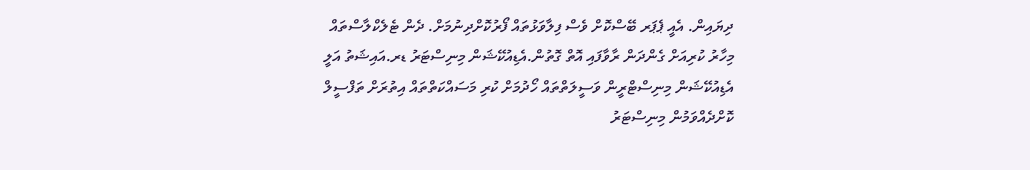ދިޔައިން. އެއީ ޕެޕަރ ބޭސްކޮށް ވެސް ފިލާވަޅުތައް ފޯރުކޮށްދިނުމަށް. ދެން ޓެލެކްލާސްތައް މިހާރު ކުރިއަށް ގެންދަން ރާވާފައި އޮތް ގޮތުން.އެޑިއުކޭޝަން މިނިސްޓަރު ޑރ.އައިޝަތު އަލީ
އެޑިއުކޭޝަން މިނިސްޓްރީން ވަސީލަތްތައް ހޯދުމަށް ކުރި މަސައްކަތްތައް އިތުރަށް ތަފްސީލް ކޮށްދެއްވަމުން މިނިސްޓަރު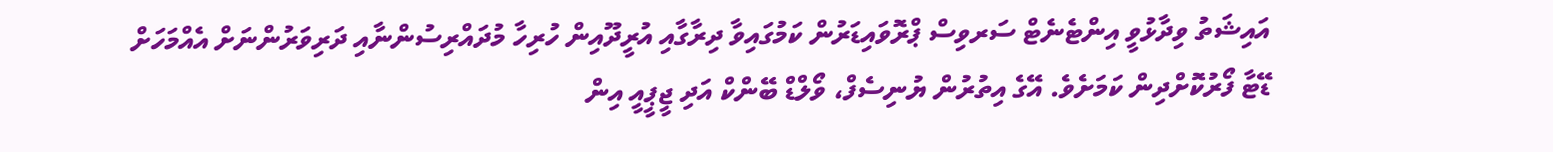އައިޝަތު ވިދާޅުވީ އިންޓެނެޓް ސަރވިސް ޕްރޮވައިޑަރުން ކަމުގައިވާ ދިރާގާއި އުރީދޫއިން ހުރިހާ މުދައްރިސުންނާއި ދަރިވަރުންނަށް އެއްމަހަށް ޑޭޓާ ފޯރުކޮށްދިން ކަމަށެވެ. އޭގެ އިތުރުން ޔުނިސެފް، ވޯލްޑް ބޭންކް އަދި ޖީޕީއީ އިން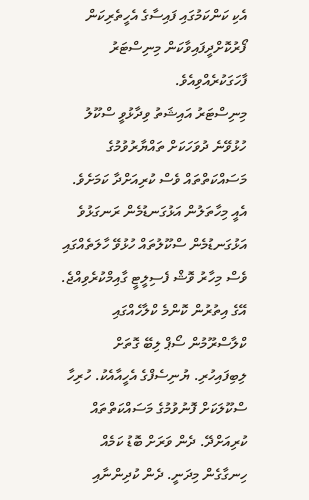އެކި ކަންކަމުގައި ފައިސާގެ އެހީތެރިކަން ފޯރުކޮށްދީފައިވާކަން މިނިސްޓަރު ފާހަގަކުރެއްވިއެވެ.
މިނިސްޓަރު އައިޝަތު ވިދާޅުވީ ސްކޫލު ހުޅުވޭނެ ދުވަހަކަށް ތައްޔާރުވުމުގެ މަސައްކަތްތައް ވެސް ކުރިއަށްދާ ކަމަށެވެ.
އެއީ މިހާތަލުން އަޅުގަނޑުމެން ރަނގަޅުވެ އަޅުގަނޑުމެން ސްކޫލުތައް ހުޅުވޭ ހާލަތެއްގައި ވެސް މިހާރު ވޮޝް ފެސިލީޓީ ގާއިމްކުރެވިއްޖެ. އޭގެ އިތުރުން ކޮންމެ ކްލާހެއްގައި ކްލާސްރޫމުން ސޯޕް ލިބޭ ގޮތަށް ލިބިފައިހުރި. ޔުނިސެފްގެ އެހީއާއެކު. ހުރިހާ ސްކޫލަކަށް ފޮނުވުމުގެ މަސައްކަތްތައް ކުރިއަށްދޭ. ދެން ވަރަށް ބޮޑު ކަމެއް ހިނގާގެން މިދަނީ. ދެން ކުދިންނާއި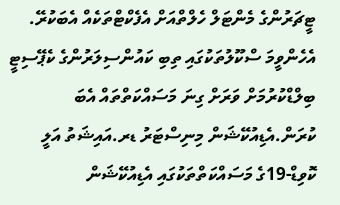ޓީޗަރުންގެ މެންޓަލް ހެލްތްއަށް އެފެކްޓްތަކެއް އެބަކުރޭ. އެހެންވީމަ ސްކޫލުތަކުގައި ތިބި ކައުންސިލަރުންގެ ކެޕޭސިޓީ ބިލްޑްކުރުމަށް ވަރަށް ގިނަ މަސައްކަތްތައް އެބަ ކުރަން.އެޑިއުކޭޝަން މިނިސްޓަރު ޑރ.އައިޝަތު އަލީ
ކޮވިޑް-19ގެ މަސައްކަތްތަކުގައި އެޑިއުކޭޝަން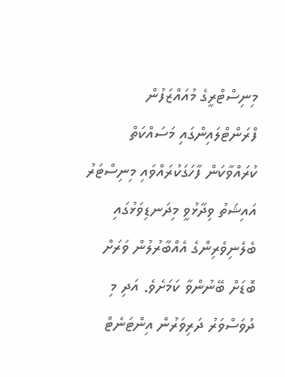މިނިސްޓްރީގެ މުއައްޒަފުން ފްރަންޓްލައިންގައި މަސައްކަތް ކުރައްވާކަން ފާހަގަކުރައްވައި މިނިސްޓަރު އައިޝަތު ވިދާޅުވީ މިދަނޑިވަޅުގައި ބެލެނިވެރިންގެ އެއްބާރުލުން ވަރަށް ބޮޑަށް ބޭނުންވާ ކަމަށެވެ. އަދި މި ދުވަސްވަރު ދަރިވަރުން އިންޓަނެޓް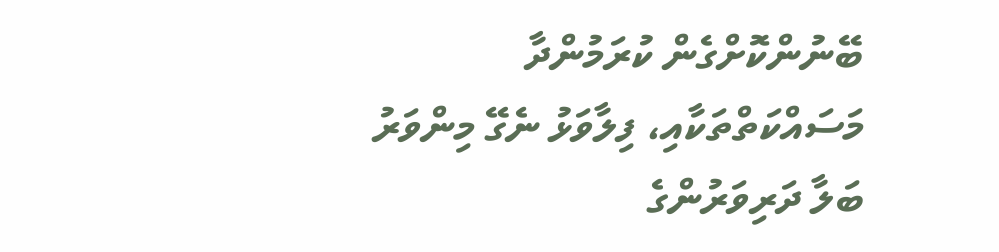ބޭނުންކޮށްގެން ކުރަމުންދާ މަސައްކަތްތަކާއި، ފިލާވަޅު ނެގޭ މިންވަރު ބަލާ ދަރިވަރުންގެ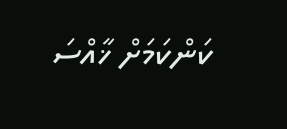ކަންކަމަށް ޚާއްސަ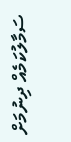ސަމާލުކަމެއް ދިނުމަށް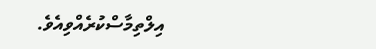އިލްތިމާސްކުރެއްވިއެވެ.